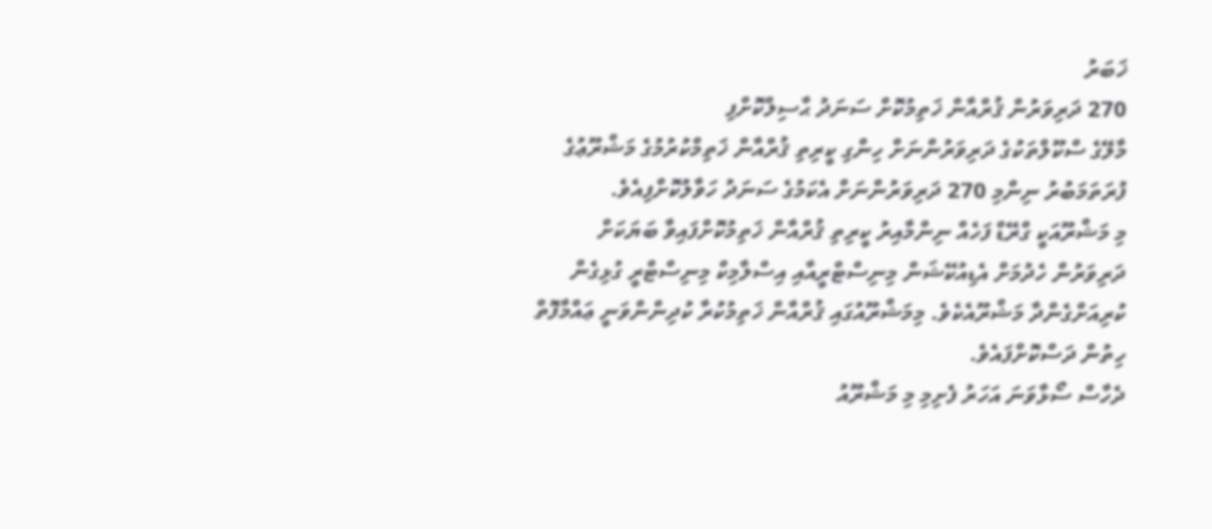ޚަބަރު
270 ދަރިވަރުން ޤުރްއާން ޚަތިމުކޮށް ސަނަދު ޙާސިލްކޮށްފި
މާލޭގެ ސްކޫލްތަކުގެ ދަރިވަރުންނަށް ހިންގި ކީރިތި ޤުރްއާން ޚަތިމްކުރުމުގެ މަޝްރޫޢުގެ ފުރަތަމަބުރު ނިންމި 270 ދަރިވަރުންނަށް އެކަމުގެ ސަނަދު ހަވާލުކޮށްފިއެވެ.
މި މަޝްރޫއަކީ ގްރޭޑް ފަހެއް ނިންމާއިރު ކީރިތި ޤުރްއާން ޚަތިމުކޮށްފައިވާ ބަޔަކަށް ދަރިވަރުން ހެދުމަށް އެޑިއުކޭޝަން މިނިސްޓްރީއާއި އިސްލާމިކް މިނިސްޓްރީ ގުޅިގެން ކުރިއަށްގެންދާ މަޝްރޫއެކެވެ. މިމަޝްރޫއުގައި ޤުރްއާން ޚަތިމުކުރާ ކުދިންންވަނީ ޢައްމާފޮތް ހިތުން ދަސްކޮށްފައެވެ.
ދެހާސް ސޯޅާވަނަ އަހަރު ފެށިމި މި މަޝްރޫއު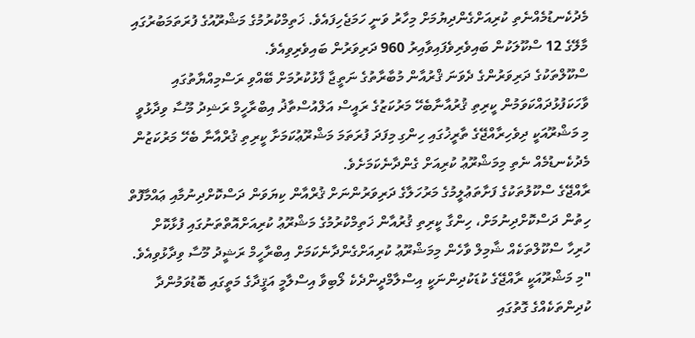މެދުކެނޑުމެއްނެތި ކުރިއަށްގެންދިޔުމަށް މިހާރު ވަނީ ހަމަޖެހިފައެވެ. ޚަތިމްކުރުމުގެ މަޝްރޫއުގެ ފުރަތަމަބުރުގައި މާލޭގެ 12 ސްކޫލަކުން ބައިވެރިވެފައިވާއިރު 960 ދަރިވަރުން ބައިވެރިވިއެވެ.
ސްކޫލްތަކުގެ ދަރިވަރުންގެ ދެވަނަ ޤްރުއާން މުބާރާތުގެ ނަތީޖާ ފާޅުކުރުމަށް ބޭއްވި ރަސްމިއްޔާތުގައި ވާހަކަފުޅުދައްކަވަމުން ކީރިތި ޤުރުއާނާބެހޭ މަރުކަޒުގެ ރައީސް އަލްއުސްތާޛު އިބްރާހީމް ރަޝިދު މޫސާ ވިދާޅުވީ މި މަޝްރޫއަކީ ދިވެހިރާއްޖޭގެ ތާރީޚުގައި ހިންގި މިފަދަ ފުރަތަމަ މަޝްރޫޢުކަމަށާ ކީރިތި ޤުރްއާނާ ބެހޭ މަރުކަޒުން މެދުކެނޑުމެއް ނެތި މިމަޝްރޫޢު ކުރިއަށް ގެންދާނެކަމަށެވެ.
ރާއްޖޭގެ ސްކޫލުތަކުގެ ފަށާތަޢުލީމުގެ މަރުހަލާގެ ދަރިވަރުންނަށް ޤުރްއާން ކިޔަވަން ދަސްކޮށްދިނުމާއި ޢައްމާފޮތް ހިތުން ދަސްކޮށްދިނުމަށް، ހިންގާ ކީރިތި ޤުރުއާން ޚަތިމްކުރުމުގެ މަޝްރޫޢު ކުރިއަށްއޮތްތަނުގައި ފުޅާކޮށް ހުރިހާ ސްކޫލްތަކެއް ޝާމިލް ވާހެން މިމަޝްރޫޢު ކުރިއަށްގެންދާނެކަމަށް އިބްރާހީމް ރަޝީދު މޫސާ ވިދާޅުވިއެވެ.
"މި މަޝްރޫއަކީ ރާއްޖޭގެ ކުޑަކުދިންނަކީ އިސްލާމްދީންދެކެ ލޯބިވާ އިސްލާމީ އަޤީދާގެ މަތީގައި ބޮޑުވަމުންދާ ކުދިންތަކެއްގެ ގޮތުގައި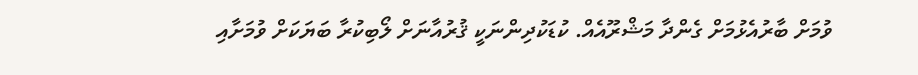ވުމަށް ބާރުއެޅުމަށް ގެންދާ މަޝްރޫއެއް. ކުޑަކުދިންނަކީ ޤުރުއާނަށް ލޯބިކުރާ ބަޔަކަށް ވުމަށާއި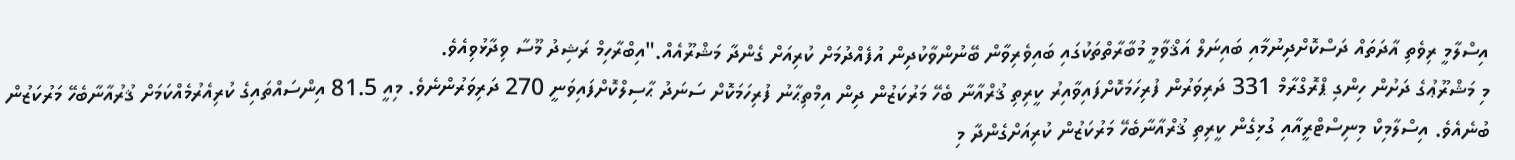އިސްލާމީ ރިވެތި އާދަތައް ދަސްކޮށްދިނުމާއި ބައިނަލް އަޤްވާމީ މުބާރާތްތަކުގައި ބައިވެރިވާން ބޭނުންވާކުދިން އުފެއްދުމަށް ކުރިއަށް ގެންދާ މަޝްރޫއެއް."އިބްރާހިމް ރަޝިދު މޫސާ ވިދާޅުވިއެވެ.
މި މަޝްރޫޢުގެ ދަށުން ހިންގި ޕްރޮގްރާމް 331 ދަރިވަރުން ފުރިހަމަކޮށްފައިވާއިރު ކީރިތި ޤުރްއާނާ ބެހޭ މަރުކަޒުން ދިން އިމްތިޙާނު ފުރިހަމަކޮށް ސަނަދު ޙާސިލްކޮށްފައިވަނީ 270 ދަރިވަރުންނެވެ. މިއީ 81.5 އިންސައްތައިގެ ކުރިއެރުމެއްކަމަށް ޤުރުއާނާބެހޭ މަރުކަޒުން ބުނެއެވެ. އިސްލާމިކް މިނިސްޓްރީއާއި ގުޅިގެން ކީރިތި ޤުރްއާނާބެހޭ މަރުކަޒުން ކުރިއަށްގެންދާ މި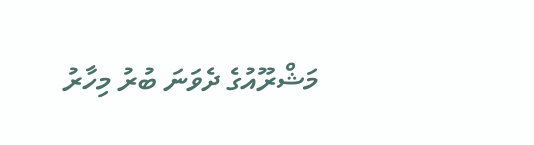މަޝްރޫއުގެ ދެވަނަ ބުރު މިހާރު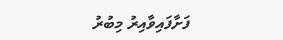ފަށާފައިވާއިރު މިބުރު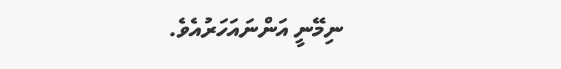ނިމޭނީ އަންނައަހަރުއެވެ.